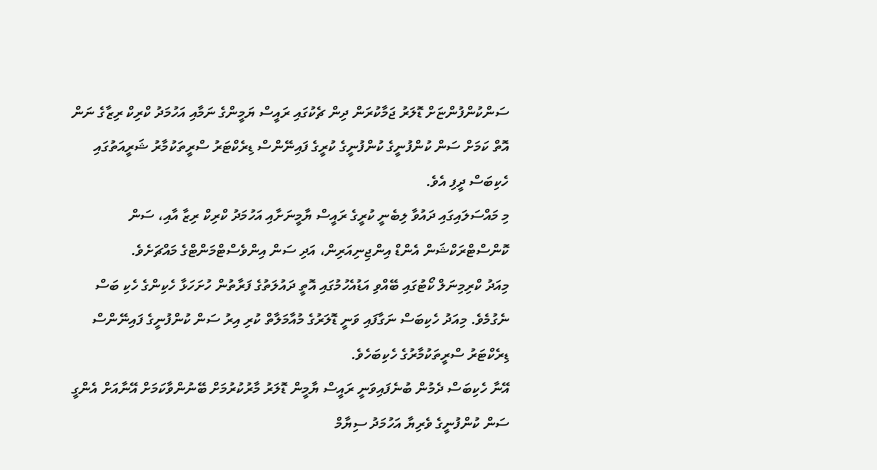ސަންކުންފުންޏަށް ޑޮލަރު ޖަމާކުރަން ދިން ޗެކުގައި ރައީސް ޔަމީންގެ ނަމާއި އަހުމަދު ކްރިކް ރިޒާގެ ނަން އޮތް ކަމަށް ސަން ކުންފުނީގެ ކުންފުނީގެ ކުރީގެ ފައިނޭންސް ޑިރެކްޓަރު ސްރީތަކުމާރު ޝަރީއަތުގައި ހެކިބަސް ދީފި އެވެ.
މި މައްސަލައިގައި ދައުވާ ލިބެނީ ކުރީގެ ރައީސް ޔާމީނަށާއި އަހުމަދު ކްރިކް ރިޒާ އާއި، ސަން ކޮންސްޓްރަކްޝަން އެންޑް އިންޖިނިއަރިން، އަދި ސަން އިންވެސްޓްމަންޓްގެ މައްޗަށެވެ.
މިއަދު ކްރިމިނަލް ކޯޓުގައި ބޭއްވި އަޑުއެހުމުގައި އޮތީ ދައުލަތުގެ ފަރާތުން ހުށަހަޅާ ހެކިންގެ ހެކި ބަސް ނެގުމެވެ. މިއަދު ހެކިބަސް ނަގާފައި ވަނީ ޑޮލަރުގެ މުއާމަލާތް ކުރި އިރު ސަން ކުންފުނީގެ ފައިނޭންސް ޑިރެކްޓަރު ސްރީތަކުމާރުގެ ހެކިބަހެވެ.
އޭނާ ހެކިބަސް ދެމުން ބުނެފައިވަނީ ރައީސް ޔާމީން ޑޮލަރު މާރުކުރުމަށް ބޭނުންވާކަމަށް އޭނާއަށް އެންގީ ސަން ކުންފުނީގެ ވެރިޔާ އަހުމަދު ސިޔާމް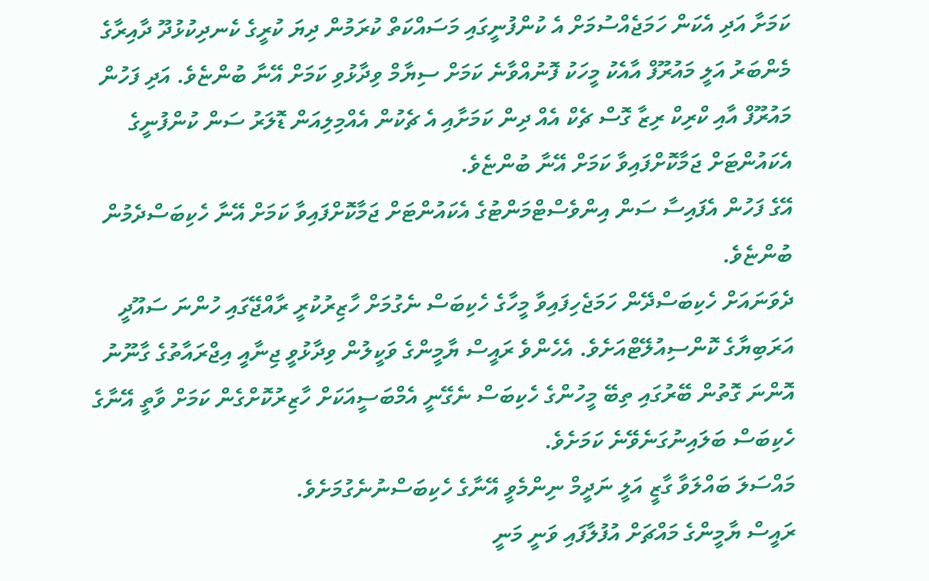ކަމަށާ އަދި އެކަން ހަމަޖެއްސުމަށް އެ ކުންފުނީގައި މަސައްކަތް ކުރަމުން ދިޔަ ކުރީގެ ކެނދިކުޅުދޫ ދާއިރާގެ މެންބަރު އަލީ މައުރޫފް އާއެކު މީހަކު ފޮނުއްވާނެ ކަމަށް ސިޔާމް ވިދާޅުވި ކަމަށް އޭނާ ބުންޏެވެ. އަދި ފަހުން މައުރޫފް އާއި ކްރިކް ރިޒާ ގޮސް ޗެކް އެއް ދިން ކަމަށާއި އެ ޗެކުން އެއްމިލިއަން ޑޮލަރު ސަން ކުންފުނީގެ އެކައުންޓަށް ޖަމާކޮށްފައިވާ ކަމަށް އޭނާ ބުންޏެވެ.
އޭގެ ފަހުން އެފައިސާ ސަން އިންވެސްޓްމަންޓުގެ އެކައުންޓަށް ޖަމާކޮށްފައިވާ ކަމަށް އޭނާ ހެކިބަސްދެމުން ބުންޏެވެ.
ދެވަނައަށް ހެކިބަސްދޭން ހަމަޖެހިފައިވާ މީހާގެ ހެކިބަސް ނެގުމަށް ހާޒިރުކުރީ ރާއްޖޭގައި ހުންނަ ސައޫދީ އަރަބިޔާގެ ކޮންސިއުލޭޓްއަށެވެ. އެހެންވެ ރައީސް ޔާމީންގެ ވަކީލުން ވިދާޅުވީ ޖިނާއީ އިޖްރައާތުގެ ގާނޫނު އޮންނަ ގޮތުން ބޭރުގައި ތިބޭ މީހުންގެ ހެކިބަސް ނެގޭނީ އެމްބަސީއަކަށް ހާޒިރުކޮށްގެން ކަމަށް ވާތީ އޭނާގެ ހެކިބަސް ބަލައިނުގަނެވޭނެ ކަމަށެވެ.
މައްސަލަ ބައްލަވާ ގާޒީ އަލީ ނަދީމް ނިންމެވީ އޭނާގެ ހެކިބަސްނުނެގުމަށެވެ.
ރައީސް ޔާމީންގެ މައްޗަށް އުފުލާފައި ވަނީ މަނީ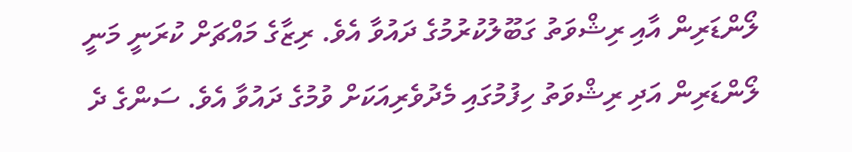ލޯންޑަރިން އާއި ރިޝްވަތު ގަބޫލުކުރުމުގެ ދައުވާ އެވެ. ރިޒާގެ މައްޗަށް ކުރަނީ މަނީ ލޯންޑަރިން އަދި ރިޝްވަތު ހިފުމުގައި މެދުވެރިއަކަށް ވުމުގެ ދައުވާ އެވެ. ސަންގެ ދެ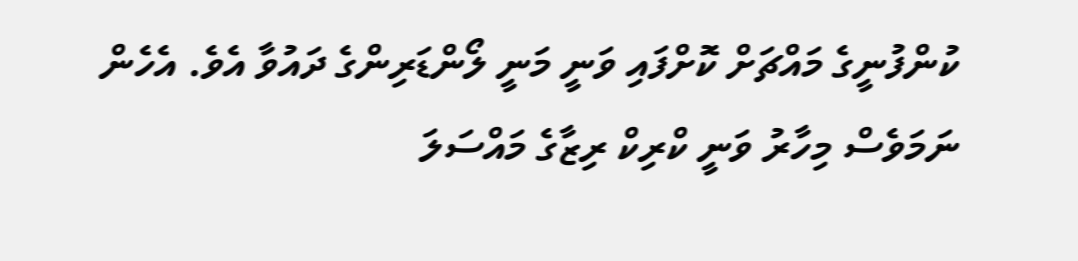ކުންފުނީގެ މައްޗަށް ކޮށްފައި ވަނީ މަނީ ލޯންޑަރިންގެ ދައުވާ އެވެ. އެހެން ނަމަވެސް މިހާރު ވަނީ ކްރިކް ރިޒާގެ މައްސަލަ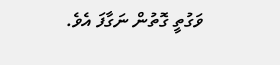ވަގުތީ ގޮތުން ނަގާފަ އެވެ.